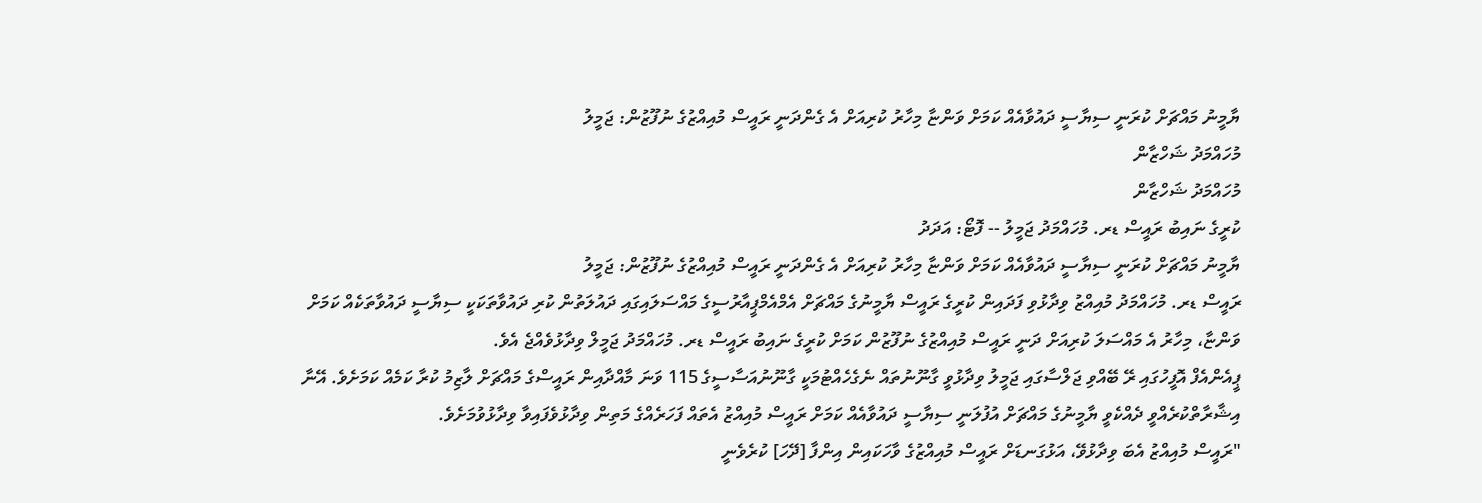ޔާމީނު މައްޗަށް ކުރަނީ ސިޔާސީ ދައުވާއެއް ކަމަށް ވަންޏާ މިހާރު ކުރިއަށް އެ ގެންދަނީ ރައީސް މުއިއްޒުގެ ނުފޫޒުން: ޖަމީލު
މުހައްމަދު ޝަހްޒާން
މުހައްމަދު ޝަހްޒާން
ކުރީގެ ނައިބު ރައީސް ޑރ. މުހައްމަދު ޖަމީލު -- ފޮޓޯ: އަދަދު
ޔާމީނު މައްޗަށް ކުރަނީ ސިޔާސީ ދައުވާއެއް ކަމަށް ވަންޏާ މިހާރު ކުރިއަށް އެ ގެންދަނީ ރައީސް މުއިއްޒުގެ ނުފޫޒުން: ޖަމީލު
ރައީސް ޑރ. މުހައްމަދު މުއިއްޒު ވިދާޅުވި ފަދައިން ކުރީގެ ރައީސް ޔާމީނުގެ މައްޗަށް އެމްއެމްޕީއާރުސީގެ މައްސަލައިގައި ދައުލަތުން ކުރި ދައުވާތަކަކީ ސިޔާސީ ދައުވާތަކެއް ކަމަށް ވަންޏާ، މިހާރު އެ މައްސަލަ ކުރިއަށް ދަނީ ރައީސް މުއިއްޒުގެ ނުފޫޒުން ކަމަށް ކުރީގެ ނައިބު ރައީސް ޑރ. މުހައްމަދު ޖަމީލް ވިދާޅުވެއްޖެ އެވެ.
ޕީއެންއެފް އޮފީހުގައި ރޭ ބޭއްވި ޖަލްސާގައި ޖަމީލު ވިދާޅުވީ ގާނޫނުތައް ނެގެހެއްޓުމަކީ ގާނޫނުއަސާސީގެ 115 ވަނަ މާއްދާއިން ރައީސްގެ މައްޗަށް ލާޒިމު ކުރާ ކަމެއް ކަމަށެވެ. އޭނާ އިޝާރާތްކުރެއްވީ ދެއްކެވީ ޔާމީނުގެ މައްޗަށް އުފުލަނީ ސިޔާސީ ދައުވާއެއް ކަމަށް ރައީސް މުއިއްޒު އެތައް ފަހަރެއްގެ މަތިން ވިދާޅުވެފައިވާ ވިދާޅުވުމަށެވެ.
"ރައީސް މުއިއްޒު އެބަ ވިދާޅުވޭ، އަޅުގަނޑަށް ރައީސް މުއިއްޒުގެ ވާހަކައިން އިންފާ [ދޭހަ] ކުރެވެނީ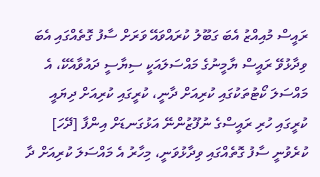ރައީސް މުއިއްޒު އެބަ ގަބޫލު ކުރައްވައޭ ވަރަށް ސާފު ގޮތެއްގައި އެބަ ވިދާޅުވޭ ރައީސް ޔާމީނުގެ މައްސަލައަކީ ސިޔާސީ ދައުވާއެކޭ، އެ މައްސަލަ ކޯޓުތަކުގައި ކުރިއަށް ދާނީ، ކުރީގައި ކުރިއަށް ދިޔައީ ކުރީގައި ހުރި ރައީސްގެ ނުފޫޒުންނޭ އަޅުގަނޑަށް އިންފާ [ދޭހަ] ކުރެވުނީ ސާފު ގޮތެއްގައި ވިދާޅުވަނީ، މިހާރު އެ މައްސަލަ ކުރިއަށް ދާ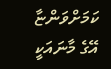ކަމަށްވަންޏާ އޭގެ މާނައަކީ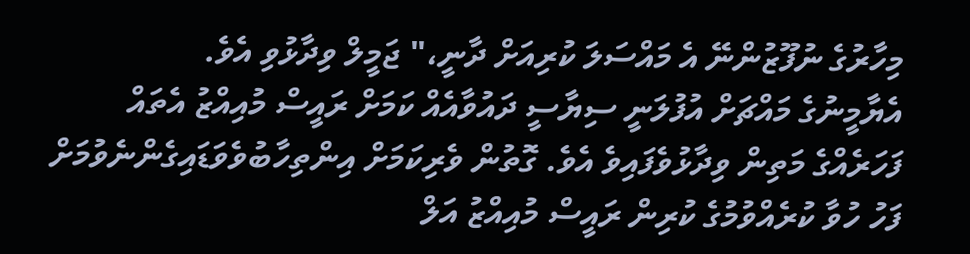މިހާރުގެ ނުފޫޒުންނޭ އެ މައްސަލަ ކުރިއަށް ދާނީ،" ޖަމީލް ވިދާޅުވި އެވެ.
އެޔާމީނުގެ މައްޗަށް އުފުލަނީ ސިޔާސީ ދައުވާއެއް ކަމަށް ރައީސް މުއިއްޒު އެތައް ފަހަރެއްގެ މަތިން ވިދާޅުވެފައިވެ އެވެ. ގޮތުން ވެރިކަމަށް އިންތިހާބުވެވަޑައިގެންނެވުމަށް ފަހު ހުވާ ކުރެއްވުމުގެ ކުރިން ރައީސް މުއިއްޒު އަލް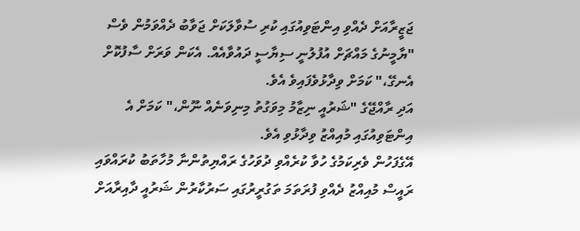ޖަޒީރާއަށް ދެއްވި އިންޓަވިއުގައި ކުރި ސުވާލަކަށް ޖަވާބު ދެއްވަމުން ވެސް "ޔާމީނުގެ މައްޗަށް އުފުލުނީ ސިޔާސީ ދައުވާއެއް. އެކަން ވަރަށް ސާފުކޮށް އެނގޭ،" ކަމަށް ވިދާޅުވެފައިވެ އެވެ.
އަދި ރާއްޖޭގެ "ޝަރުއީ ނިޒާމު މިވަގުތު މިނިވަނެއް ނޫން،" ކަމަށް އެ އިންޓަވިއުގައި މުއިއްޒު ވިދާޅުވި އެވެ.
އޭގެފަހުން ވެރިކަމުގެ ހުވާ ކުރެއްވި ދުވަހުގެ ރައްޔިތުންނާ މުހާތަބު ކުރައްވައި ރައީސް މުއިއްޒު ދެއްވި ފުރަތަމަ ތަގުރީރުގައި ސަރުކާރުން ޝަރުއީ ދާއިރާއަށް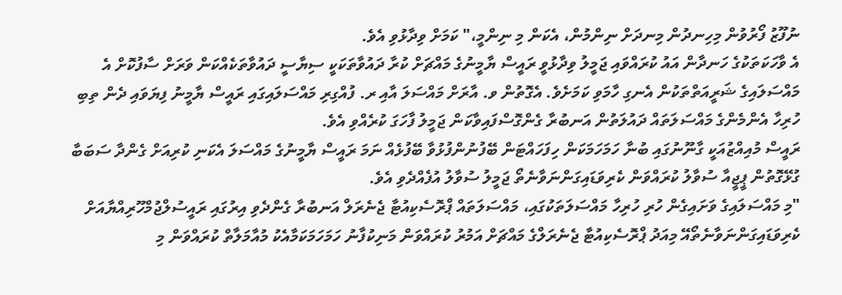ނުފޫޒު ފޯރުވުން މިހިނދުން މިނދަށް ނިންމުން، އެކަން މި ނިންމީ،" ކަމަށް ވިދާޅުވި އެވެ.
އެ ވާހަކަތަކުގެ ހަނދާން އައު ކުރައްވައި ޖަމީލު ވިދާޅުވީ ރައީސް ޔާމީނުގެ މައްޗަށް ކުރާ ދައުވާތަކަކީ ސިޔާސީ ދައުވާތަކެއްކަން ވަރަށް ސާފުކޮށް އެ މައްސަލައިގެ ޝަރީއަތްތަކުން އެނގި ހާމަވި ކަމަށެވެ. އެގޮތުން ވ. އާރަށް މައްސަލަ އާއި ރ. ފުއްގިރި މައްސަލައިގައި ރައީސް ޔާމީނު ފިޔަވައި ދެން ތިބި ހުރިހާ އެންމެންގެ މައްސަލަތައް ދައުލަތުން އަނބުރާ ގެންގޮސްފައިވާކަން ޖަމީލު ފާހަގަ ކުރެއްވި އެވެ.
ރައީސް މުއިއްޒުއަކީ ގާނޫނުގައި ބުނާ ހަމަހަމަކަން ހިފަހައްޓަން ބޭފުނުންފުޅުވާ ބޭފުޅެއް ނަމަ ރައީސް ޔާމީނުގެ މައްސަލަ އެކަނި ކުރިއަށް ގެންދާ ސަބަބާ ގުޅޭގޮތުން ޕީޖީއާ ސުވާލު ކުރައްވަން ކެރިވަޑައިގަންނަވާނެތޯ ޖަމީލު ސުވާލު އުފެއްދެވި އެވެ.
"މި މައްސަލައިގެ ވަށައިގެން ހުރި ހުރިހާ މައްސަލަތަކުގައި، މައްސަލަތައް ޕްރޮސެކިއުޓާ ޖެނެރަލް އަނބުރާ ގެންދެވި އިރުގައި ރައީސުލްޖުމްހޫރިއްޔާއަށް ކެރިވަޑައިގަންނަވާނެތޯއޭ މިއަދު ޕްރޮސެކިއުޓާ ޖެނެރަލްގެ މައްޗަށް އަމުރު ކުރައްވަން މަނިކުފާނު ހަމަހަމަކަމާއެކު މުއާމަލާތް ކުރައްވަން މި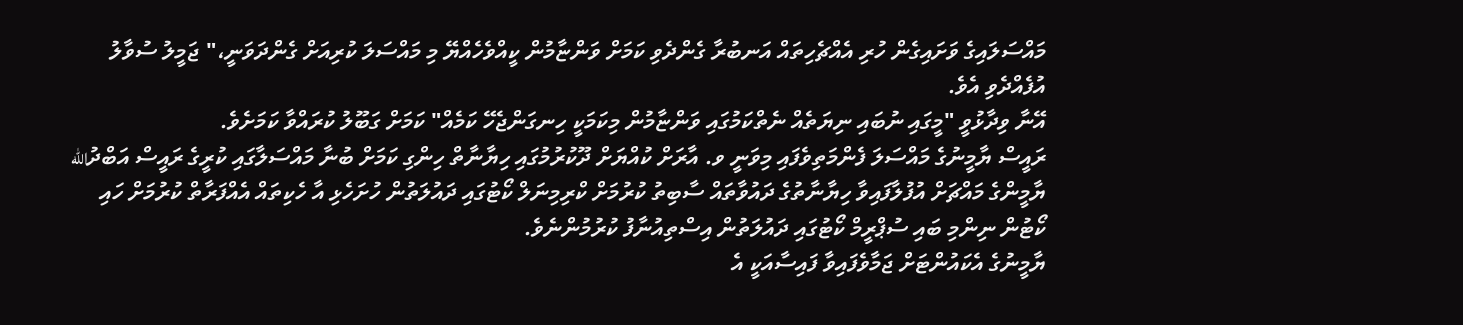މައްސަލައިގެ ވަށައިގެން ހުރި އެއްޗެހިތައް އަނބުރާ ގެންދެވި ކަމަށް ވަންޏާމުން ކީއްވެހެއްޔޭ މި މައްސަލަ ކުރިއަށް ގެންދަވަނީ،" ޖަމީލު ސުވާލު އުފެއްދެވި އެވެ.
އޭނާ ވިދާޅުވީ "މީގައި ނުބައި ނިޔަތެއް ނެތްކަމުގައި ވަންޏާމުން މިކަމަކީ ހިނގަންޖެހޭ ކަމެއް" ކަމަށް ގަބޫލު ކުރައްވާ ކަމަށެވެ.
ރައީސް ޔާމީނުގެ މައްސަލަ ފެންމަތިވެފައި މިވަނީ ވ. އާރަށް ކުއްޔަށް ދޫކުރުމުގައި ހިޔާނާތް ހިންގި ކަމަށް ބުނާ މައްސަލާގައި ކުރީގެ ރައީސް އަބްދުالله ޔާމީންގެ މައްޗަށް އުފުލާފައިވާ ހިޔާނާތުގެ ދައުވާތައް ސާބިތު ކުރުމަށް ކްރިމިނަލް ކޯޓުގައި ދައުލަތުން ހުށަހެޅި އާ ހެކިތައް އެއްފަރާތް ކުރުމަށް ހައި ކޯޓުން ނިންމި ބައި ސުޕްރީމް ކޯޓުގައި ދައުލަތުން އިސްތިއުނާފު ކުރުމުންނެވެ.
ޔާމީނުގެ އެކައުންޓަށް ޖަމާވެފައިވާ ފައިސާއަކީ އެ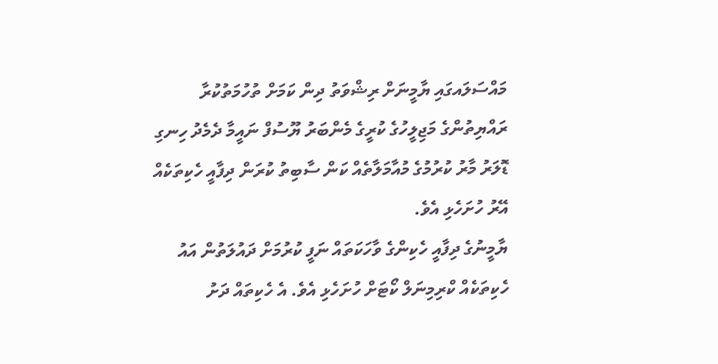މައްސަލައގައި ޔާމީނަށް ރިޝްވަތު ދިން ކަމަށް ތުހުމަތުކުރާ ރައްޔިތުންގެ މަޖިލީހުގެ ކުރީގެ މެންބަރު ޔޫސުފް ނައީމާ ދެމެދު ހިނގި ޑޮލަރު މާރު ކުރުމުގެ މުއާމަލާތެއް ކަން ސާބިތު ކުރަން ދިފާއީ ހެކިތަކެއް އޭރު ހުށަހެޅި އެވެ.
ޔާމީނުގެ ދިފާއީ ހެކިންގެ ވާހަކަތައް ނަފީ ކުރުމަށް ދައުލަތުން އައު ހެކިތަކެއް ކްރިމިނަލް ކޯޓަށް ހުށަހެޅި އެވެ. އެ ހެކިތައް ދަށު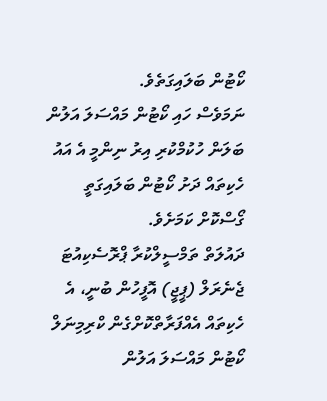ކޯޓުން ބަލައިގަތެވެ.
ނަމަވެސް ހައި ކޯޓުން މައްސަލަ އަލުން ބަލަން ހުކުމްކުރި އިރު ނިންމީ އެ އައު ހެކިތައް ދަށު ކޯޓުން ބަލައިގަތީ ގޯސްކޮށް ކަމަށެވެ.
ދައުލަތް ތަމްސީލްކުރާ ޕްރޮސެކިއުޓަ ޖެނެރަލް (ޕީޖީ) އޮފީހުން ބުނީ، އެ ހެކިތައް އެއްފަރާތްކޮށްގެން ކްރިމިނަލް ކޯޓުން މައްސަލަ އަލުން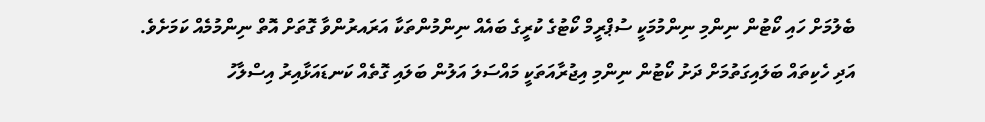ބެލުމަށް ހައި ކޯޓުން ނިންމި ނިންމުމަކީ ސުޕްރީމް ކޯޓުގެ ކުރީގެ ބައެއް ނިންމުންތަކާ އަރައރުންވާ ގޮތަށް އޮތް ނިންމުމެއް ކަމަށެވެ.
އަދި ހެކިތައް ބަލައިގަތުމަށް ދަށު ކޯޓުން ނިންމި އިޖުރާއަތަކީ މައްސަލަ އަލުން ބަލައި ގޮތެއް ކަނޑައަޅާއިރު އިސްލާހު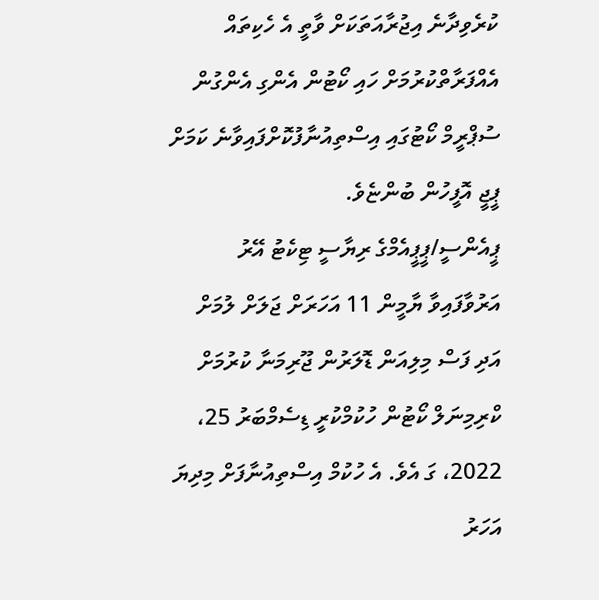ކުރެވިދާނެ އިޖުރާއަތަކަށް ވާތީ އެ ހެކިތައް އެއްފަރާތްކުރުމަށް ހައި ކޯޓުން އެންގި އެންގުން ސުޕްރީމް ކޯޓުގައި އިސްތިއުނާފުކޮށްފައިވާނެ ކަމަށް ޕީޖީ އޮފީހުން ބުންޏެވެ.
ޕީއެންސީ/ޕީޕީއެމްގެ ރިޔާސީ ޓިކެޓު އޭރު އަރުވާފައިވާ ޔާމީން 11 އަހަރަށް ޖަލަށް ލުމަށް އަދި ފަސް މިލިއަން ޑޮލަރުން ޖޫރިމަނާ ކުރުމަށް ކްރިމިނަލް ކޯޓުން ހުކުމްކުރީ ޑިސެމްބަރު 25، 2022، ގަ އެވެ. އެ ހުކުމް އިސްތިއުނާފަށް މިދިޔަ އަހަރު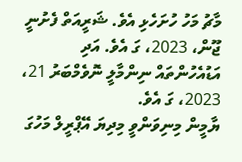މާޗު މަހު ހުށަހެޅި އެވެ. ޝަރީއަތް ފެށުނީ ޖޫން، 2023، ގަ އެވެ. އަދި އަޑުއެހުންތައް ނިންމާލީ ނޮވެމްބަރު 21، 2023، ގަ އެވެ.
ޔާމީން މިނިވަންވީ މިދިޔަ އޭޕްރީލް މަހުގަ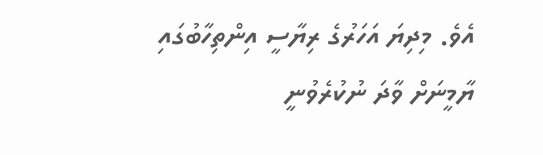އެވެ. މިދިޔަ އަހަރުގެ ރިޔާސީ އިންތިހާބުގައި ޔާމީނަށް ވާދަ ނުކުރެވުނީ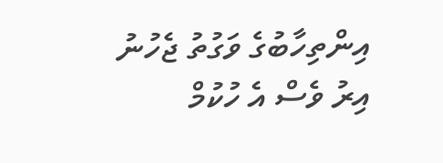އިންތިހާބުގެ ވަގުތު ޖެހުނު އިރު ވެސް އެ ހުކުމް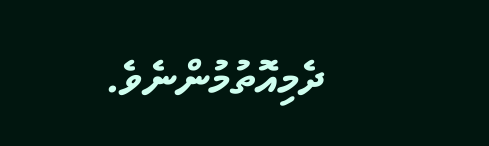ދެމިއޮތުމުންނެވެ.